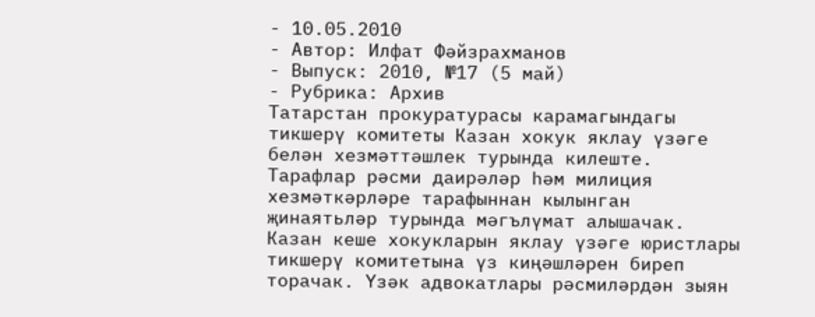- 10.05.2010
- Автор: Илфат Фәйзрахманов
- Выпуск: 2010, №17 (5 май)
- Рубрика: Архив
Татарстан прокуратурасы карамагындагы тикшерү комитеты Казан хокук яклау үзәге белән хезмәттәшлек турында килеште. Тарафлар рәсми даирәләр һәм милиция хезмәткәрләре тарафыннан кылынган җинаятьләр турында мәгълүмат алышачак.
Казан кеше хокукларын яклау үзәге юристлары тикшерү комитетына үз киңәшләрен биреп торачак. Үзәк адвокатлары рәсмиләрдән зыян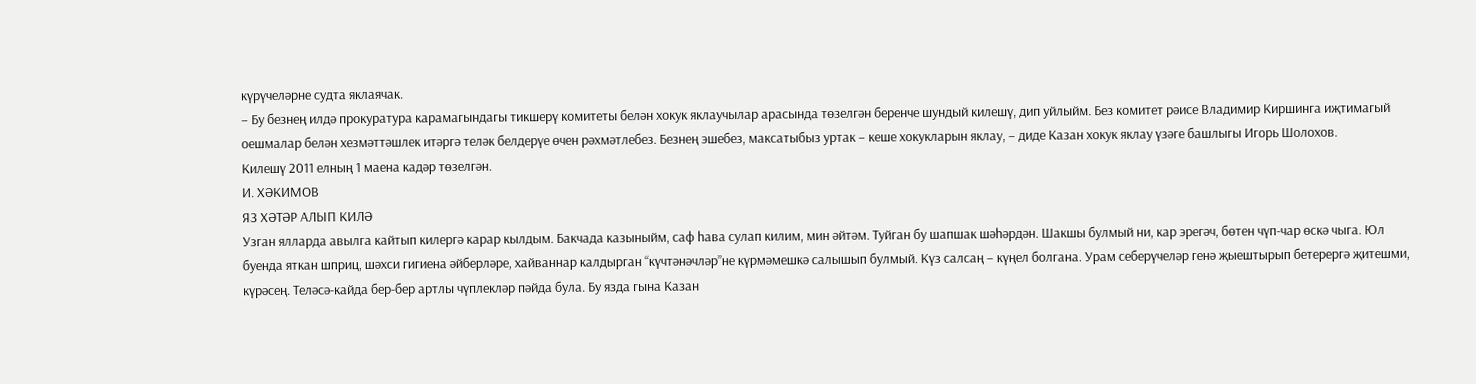күрүчеләрне судта яклаячак.
– Бу безнең илдә прокуратура карамагындагы тикшерү комитеты белән хокук яклаучылар арасында төзелгән беренче шундый килешү, дип уйлыйм. Без комитет рәисе Владимир Киршинга иҗтимагый оешмалар белән хезмәттәшлек итәргә теләк белдерүе өчен рәхмәтлебез. Безнең эшебез, максатыбыз уртак – кеше хокукларын яклау, – диде Казан хокук яклау үзәге башлыгы Игорь Шолохов.
Килешү 2011 елның 1 маена кадәр төзелгән.
И. ХӘКИМОВ
ЯЗ ХӘТӘР АЛЫП КИЛӘ
Узган ялларда авылга кайтып килергә карар кылдым. Бакчада казыныйм, саф һава сулап килим, мин әйтәм. Туйган бу шапшак шәһәрдән. Шакшы булмый ни, кар эрегәч, бөтен чүп-чар өскә чыга. Юл буенда яткан шприц, шәхси гигиена әйберләре, хайваннар калдырган “күчтәнәчләр”не күрмәмешкә салышып булмый. Күз салсаң – күңел болгана. Урам себерүчеләр генә җыештырып бетерергә җитешми, күрәсең. Теләсә-кайда бер-бер артлы чүплекләр пәйда була. Бу язда гына Казан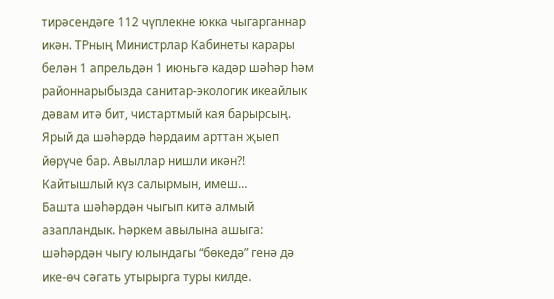тирәсендәге 112 чүплекне юкка чыгарганнар икән. ТРның Министрлар Кабинеты карары белән 1 апрельдән 1 июньгә кадәр шәһәр һәм районнарыбызда санитар-экологик икеайлык дәвам итә бит, чистартмый кая барырсың. Ярый да шәһәрдә һәрдаим арттан җыеп йөрүче бар. Авыллар нишли икән?! Кайтышлый күз салырмын, имеш…
Башта шәһәрдән чыгып китә алмый азапландык. Һәркем авылына ашыга: шәһәрдән чыгу юлындагы “бөкедә” генә дә ике-өч сәгать утырырга туры килде.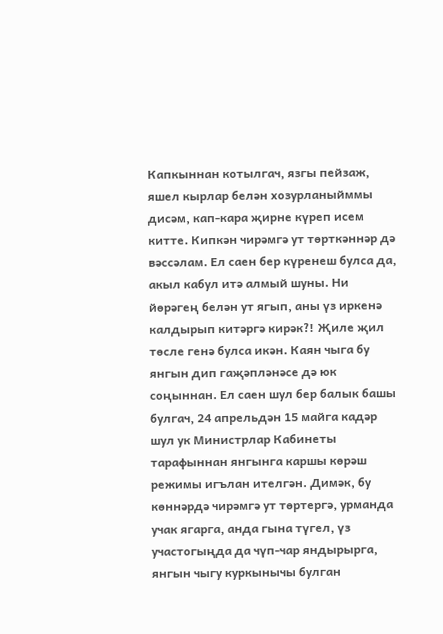Капкыннан котылгач, язгы пейзаж, яшел кырлар белән хозурланыйммы дисәм, кап-кара җирне күреп исем китте. Кипкән чирәмгә ут төрткәннәр дә вәссәлам. Ел саен бер күренеш булса да, акыл кабул итә алмый шуны. Ни йөрәгең белән ут ягып, аны үз иркенә калдырып китәргә кирәк?! Җиле җил төсле генә булса икән. Каян чыга бу янгын дип гаҗәпләнәсе дә юк соңыннан. Ел саен шул бер балык башы булгач, 24 апрельдән 15 майга кадәр шул ук Министрлар Кабинеты тарафыннан янгынга каршы көрәш режимы игълан ителгән. Димәк, бу көннәрдә чирәмгә ут төртергә, урманда учак ягарга, анда гына түгел, үз участогыңда да чүп-чар яндырырга, янгын чыгу куркынычы булган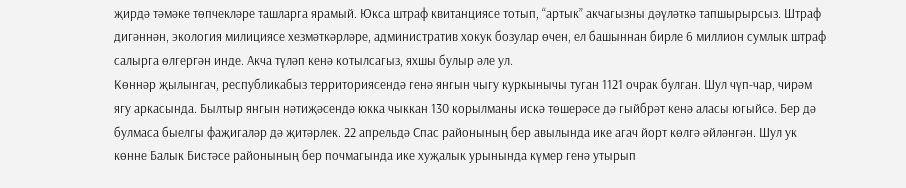җирдә тәмәке төпчекләре ташларга ярамый. Юкса штраф квитанциясе тотып, “артык” акчагызны дәүләткә тапшырырсыз. Штраф дигәннән, экология милициясе хезмәткәрләре, административ хокук бозулар өчен, ел башыннан бирле 6 миллион сумлык штраф салырга өлгергән инде. Акча түләп кенә котылсагыз, яхшы булыр әле ул.
Көннәр җылынгач, республикабыз территориясендә генә янгын чыгу куркынычы туган 1121 очрак булган. Шул чүп-чар, чирәм ягу аркасында. Былтыр янгын нәтиҗәсендә юкка чыккан 130 корылманы искә төшерәсе дә гыйбрәт кенә аласы югыйсә. Бер дә булмаса быелгы фаҗигаләр дә җитәрлек. 22 апрельдә Спас районының бер авылында ике агач йорт көлгә әйләнгән. Шул ук көнне Балык Бистәсе районының бер почмагында ике хуҗалык урынында күмер генә утырып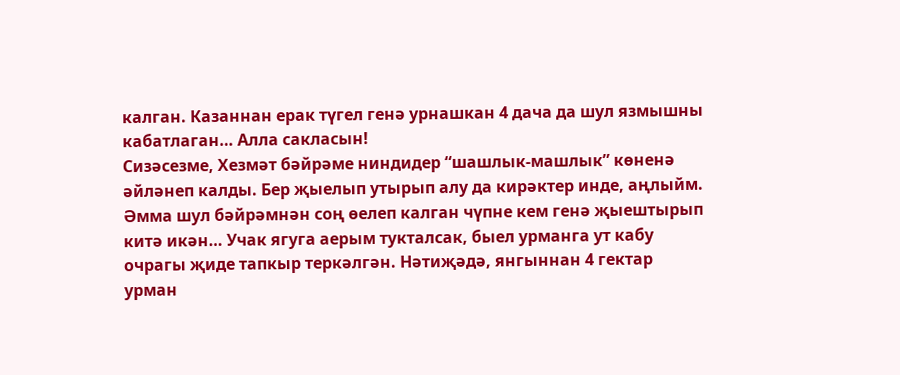калган. Казаннан ерак түгел генә урнашкан 4 дача да шул язмышны кабатлаган… Алла сакласын!
Сизәсезме, Хезмәт бәйрәме ниндидер “шашлык-машлык” көненә әйләнеп калды. Бер җыелып утырып алу да кирәктер инде, аңлыйм. Әмма шул бәйрәмнән соң өелеп калган чүпне кем генә җыештырып китә икән… Учак ягуга аерым тукталсак, быел урманга ут кабу очрагы җиде тапкыр теркәлгән. Нәтиҗәдә, янгыннан 4 гектар урман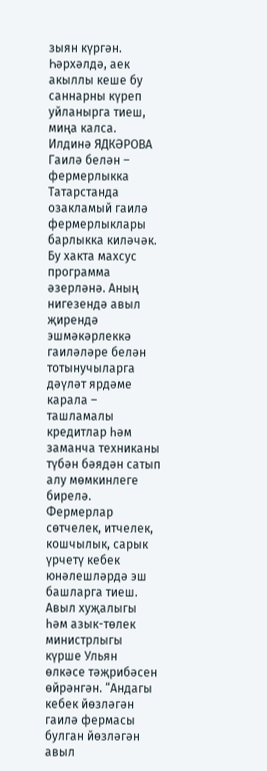зыян күргән. Һәрхәлдә, аек акыллы кеше бу саннарны күреп уйланырга тиеш, миңа калса.
Илдинә ЯДКӘРОВА
Гаилә белән – фермерлыкка
Татарстанда озакламый гаилә фермерлыклары барлыкка киләчәк. Бу хакта махсус программа әзерләнә. Аның нигезендә авыл җирендә эшмәкәрлеккә гаиләләре белән тотынучыларга дәүләт ярдәме карала – ташламалы кредитлар һәм заманча техниканы түбән бәядән сатып алу мөмкинлеге бирелә. Фермерлар сөтчелек, итчелек, кошчылык, сарык үрчетү кебек юнәлешләрдә эш башларга тиеш. Авыл хуҗалыгы һәм азык-төлек министрлыгы күрше Ульян өлкәсе тәҗрибәсен өйрәнгән. “Андагы кебек йөзләгән гаилә фермасы булган йөзләгән авыл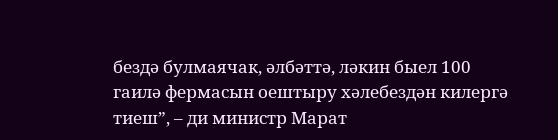бездә булмаячак, әлбәттә, ләкин быел 100 гаилә фермасын оештыру хәлебездән килергә тиеш”, – ди министр Марат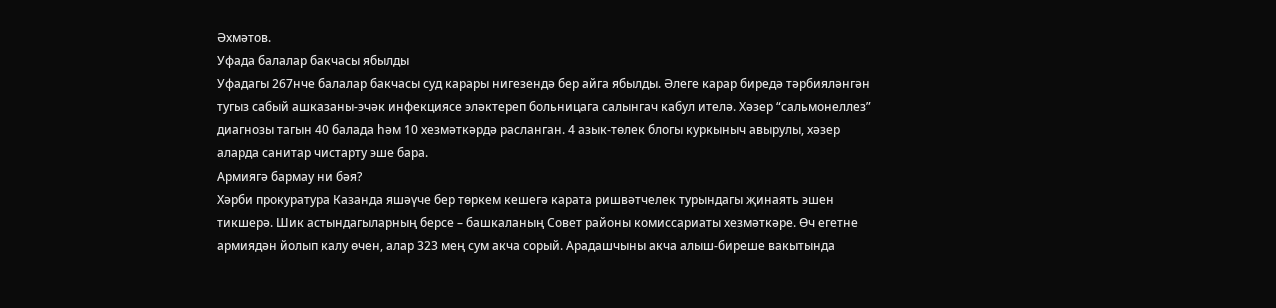Әхмәтов.
Уфада балалар бакчасы ябылды
Уфадагы 267нче балалар бакчасы суд карары нигезендә бер айга ябылды. Әлеге карар биредә тәрбияләнгән тугыз сабый ашказаны-эчәк инфекциясе эләктереп больницага салынгач кабул ителә. Хәзер “сальмонеллез” диагнозы тагын 40 балада һәм 10 хезмәткәрдә расланган. 4 азык-төлек блогы куркыныч авырулы, хәзер аларда санитар чистарту эше бара.
Армиягә бармау ни бәя?
Хәрби прокуратура Казанда яшәүче бер төркем кешегә карата ришвәтчелек турындагы җинаять эшен тикшерә. Шик астындагыларның берсе – башкаланың Совет районы комиссариаты хезмәткәре. Өч егетне армиядән йолып калу өчен, алар 323 мең сум акча сорый. Арадашчыны акча алыш-биреше вакытында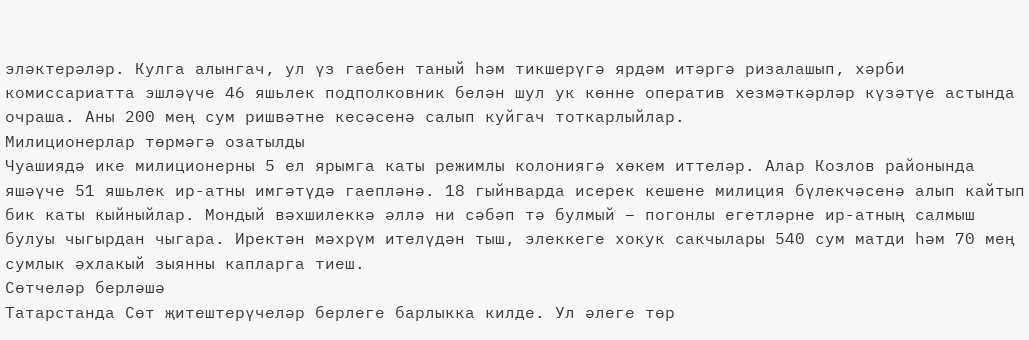эләктерәләр. Кулга алынгач, ул үз гаебен таный һәм тикшерүгә ярдәм итәргә ризалашып, хәрби комиссариатта эшләүче 46 яшьлек подполковник белән шул ук көнне оператив хезмәткәрләр күзәтүе астында очраша. Аны 200 мең сум ришвәтне кесәсенә салып куйгач тоткарлыйлар.
Милиционерлар төрмәгә озатылды
Чуашиядә ике милиционерны 5 ел ярымга каты режимлы колониягә хөкем иттеләр. Алар Козлов районында яшәүче 51 яшьлек ир-атны имгәтүдә гаепләнә. 18 гыйнварда исерек кешене милиция бүлекчәсенә алып кайтып бик каты кыйныйлар. Мондый вәхшилеккә әллә ни сәбәп тә булмый – погонлы егетләрне ир-атның салмыш булуы чыгырдан чыгара. Иректән мәхрүм ителүдән тыш, элеккеге хокук сакчылары 540 сум матди һәм 70 мең сумлык әхлакый зыянны капларга тиеш.
Сөтчеләр берләшә
Татарстанда Сөт җитештерүчеләр берлеге барлыкка килде. Ул әлеге төр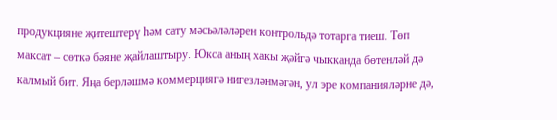продукцияне җитештерү һәм сату мәсьәләләрен контрольдә тотарга тиеш. Төп максат – сөткә бәяне җайлаштыру. Юкса аның хакы җәйгә чыкканда бөтенләй дә калмый бит. Яңа берләшмә коммерциягә нигезләнмәгән, ул эре компанияләрне дә,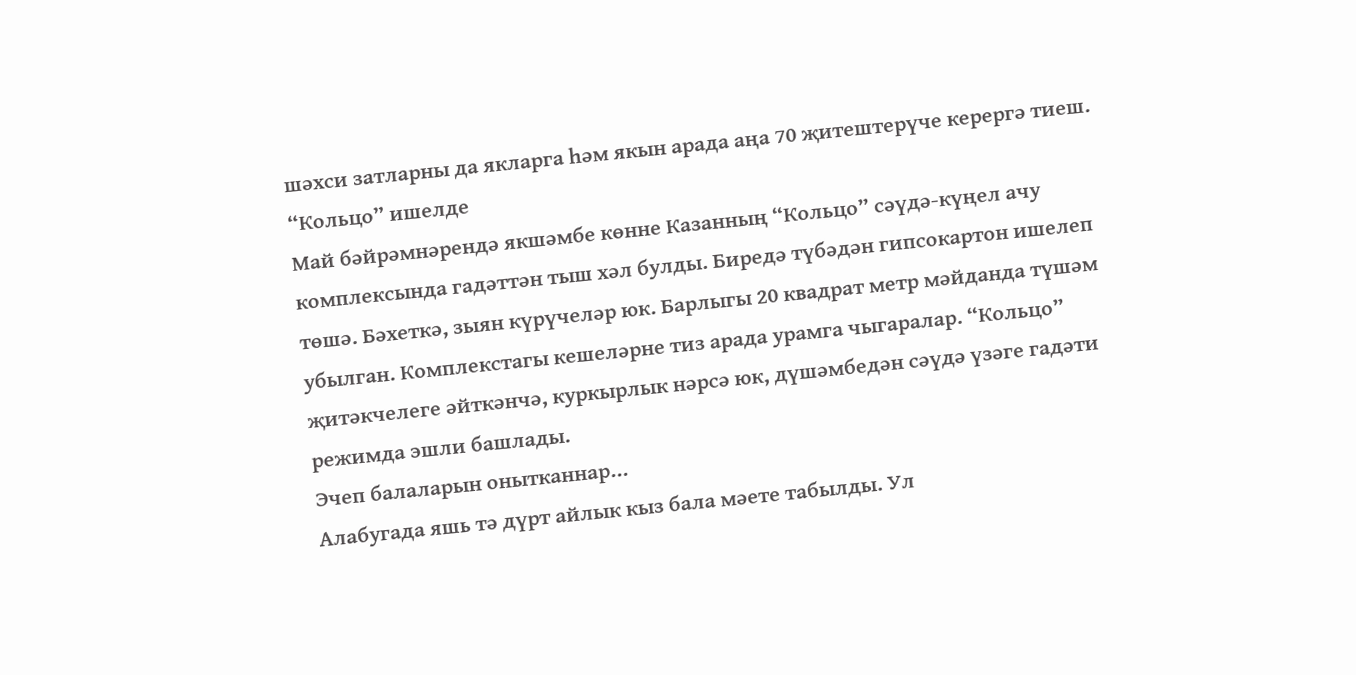шәхси затларны да якларга һәм якын арада аңа 70 җитештерүче керергә тиеш.
“Кольцо” ишелде
Май бәйрәмнәрендә якшәмбе көнне Казанның “Кольцо” сәүдә-күңел ачу комплексында гадәттән тыш хәл булды. Биредә түбәдән гипсокартон ишелеп төшә. Бәхеткә, зыян күрүчеләр юк. Барлыгы 20 квадрат метр мәйданда түшәм убылган. Комплекстагы кешеләрне тиз арада урамга чыгаралар. “Кольцо” җитәкчелеге әйткәнчә, куркырлык нәрсә юк, дүшәмбедән сәүдә үзәге гадәти режимда эшли башлады.
Эчеп балаларын онытканнар…
Алабугада яшь тә дүрт айлык кыз бала мәете табылды. Ул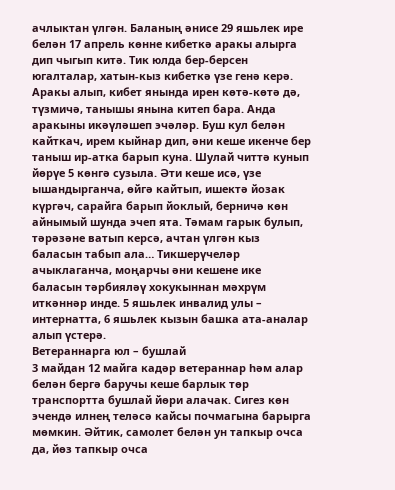ачлыктан үлгән. Баланың әнисе 29 яшьлек ире белән 17 апрель көнне кибеткә аракы алырга дип чыгып китә. Тик юлда бер-берсен югалталар, хатын-кыз кибеткә үзе генә керә. Аракы алып, кибет янында ирен көтә-көтә дә, түзмичә, танышы янына китеп бара. Анда аракыны икәүләшеп эчәләр. Буш кул белән кайткач, ирем кыйнар дип, әни кеше икенче бер таныш ир-атка барып куна. Шулай читтә кунып йөрүе 5 көнгә сузыла. Әти кеше исә, үзе ышандырганча, өйгә кайтып, ишектә йозак күргәч, сарайга барып йоклый, берничә көн айнымый шунда эчеп ята. Тәмам гарык булып, тәрәзәне ватып керсә, ачтан үлгән кыз баласын табып ала… Тикшерүчеләр ачыклаганча, моңарчы әни кешене ике баласын тәрбияләү хокукыннан мәхрүм иткәннәр инде. 5 яшьлек инвалид улы – интернатта, 6 яшьлек кызын башка ата-аналар алып үстерә.
Ветераннарга юл – бушлай
3 майдан 12 майга кадәр ветераннар һәм алар белән бергә баручы кеше барлык төр транспортта бушлай йөри алачак. Сигез көн эчендә илнең теләсә кайсы почмагына барырга мөмкин. Әйтик, самолет белән ун тапкыр очса да, йөз тапкыр очса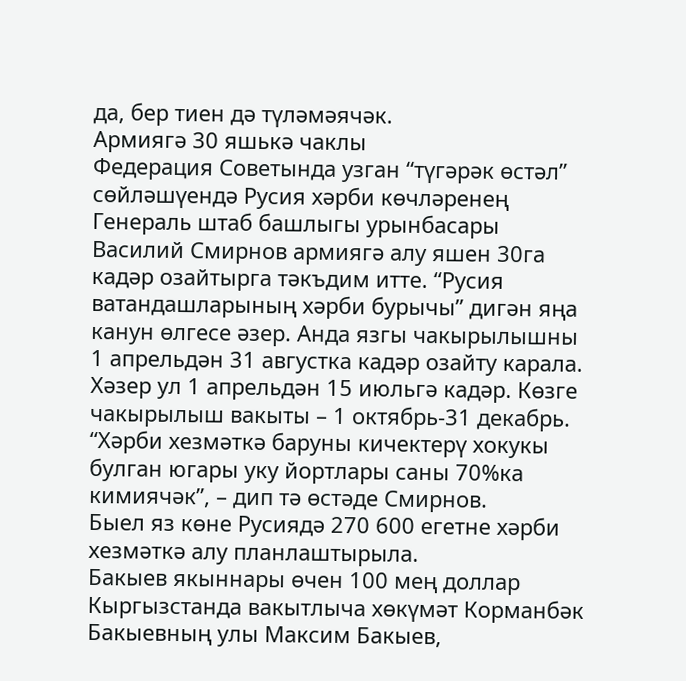да, бер тиен дә түләмәячәк.
Армиягә 30 яшькә чаклы
Федерация Советында узган “түгәрәк өстәл” сөйләшүендә Русия хәрби көчләренең Генераль штаб башлыгы урынбасары Василий Смирнов армиягә алу яшен 30га кадәр озайтырга тәкъдим итте. “Русия ватандашларының хәрби бурычы” дигән яңа канун өлгесе әзер. Анда язгы чакырылышны 1 апрельдән 31 августка кадәр озайту карала. Хәзер ул 1 апрельдән 15 июльгә кадәр. Көзге чакырылыш вакыты – 1 октябрь-31 декабрь. “Хәрби хезмәткә баруны кичектерү хокукы булган югары уку йортлары саны 70%ка кимиячәк”, – дип тә өстәде Смирнов.
Быел яз көне Русиядә 270 600 егетне хәрби хезмәткә алу планлаштырыла.
Бакыев якыннары өчен 100 мең доллар
Кыргызстанда вакытлыча хөкүмәт Корманбәк Бакыевның улы Максим Бакыев,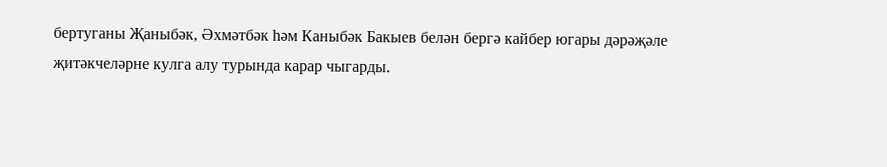бертуганы Җаныбәк, Әхмәтбәк һәм Каныбәк Бакыев белән бергә кайбер югары дәрәҗәле җитәкчеләрне кулга алу турында карар чыгарды.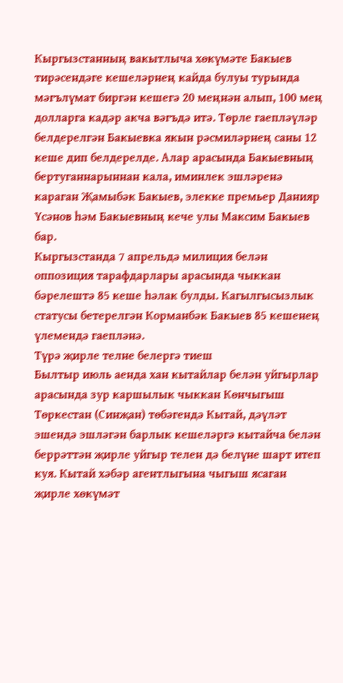Кыргызстанның вакытлыча хөкүмәте Бакыев тирәсендәге кешеләрнең кайда булуы турында мәгълүмат биргән кешегә 20 меңнән алып, 100 мең долларга кадәр акча вәгъдә итә. Төрле гаепләүләр белдерелгән Бакыевка якын рәсмиләрнең саны 12 кеше дип белдерелде. Алар арасында Бакыевның бертуганнарыннан кала, иминлек эшләренә караган Җамыбәк Бакыев, элекке премьер Данияр Үсәнов һәм Бакыевның кече улы Максим Бакыев бар.
Кыргызстанда 7 апрельдә милиция белән оппозиция тарафдарлары арасында чыккан бәрелештә 85 кеше һәлак булды. Кагылгысызлык статусы бетерелгән Корманбәк Бакыев 85 кешенең үлемендә гаепләнә.
Түрә җирле телне белергә тиеш
Былтыр июль аенда хан кытайлар белән уйгырлар арасында зур каршылык чыккан Көнчыгыш Төркестан (Синҗан) төбәгендә Кытай, дәүләт эшендә эшләгән барлык кешеләргә кытайча белән беррәттән җирле уйгыр телен дә белүне шарт итеп куя. Кытай хәбәр агентлыгына чыгыш ясаган җирле хөкүмәт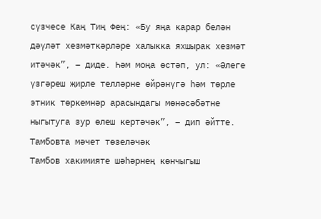сүзчесе Каң Тиң Фең: «Бу яңа карар белән дәүләт хезмәткәрләре халыкка яхшырак хезмәт итәчәк”, – диде. Һәм моңа өстәп, ул: «Әлеге үзгәреш җирле телләрнe өйрәнүгә һәм төрле этник төркемнәр арасындагы мөнәсәбәтне ныгытуга зур өлеш кертәчәк”, – дип әйтте.
Тамбовта мәчет төзеләчәк
Тамбов хакимияте шәһәрнең көнчыгыш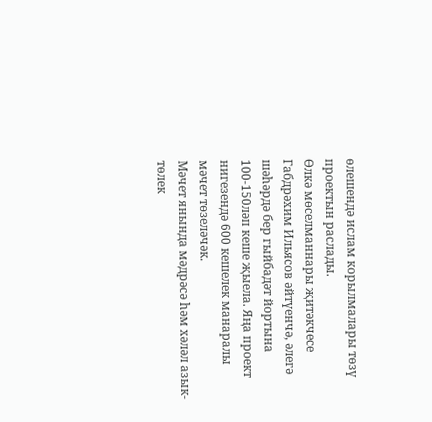өлешендә ислам корылмалары төзү проектын раслады.
Өлкә мөселманнары җитәкчесе Габдрәхим Ильясов әйтүенчә, әлегә шәһәрдә бер гыйбадәт йортына 100-150ләп кеше җыела. Яңа проект нигезендә 600 кешелек манаралы мәчет төзеләчәк.
Мәчет янында мәдрәсә һәм хәләл азык-төлек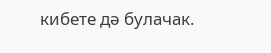кибете дә булачак.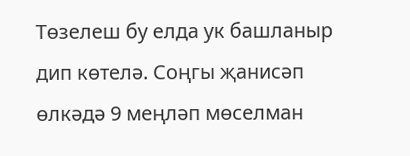Төзелеш бу елда ук башланыр дип көтелә. Соңгы җанисәп өлкәдә 9 меңләп мөселман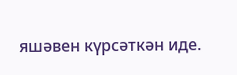яшәвен күрсәткән иде.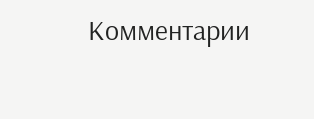Комментарии